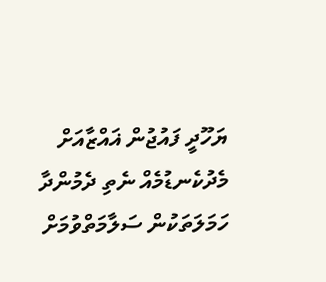ޔަހޫދީ ފައުޖުން ޣައްޒާއަށް މެދުކެނޑުމެއް ނެތި ދެމުންދާ ހަމަލަތަކުން ސަލާމަތްވުމަށް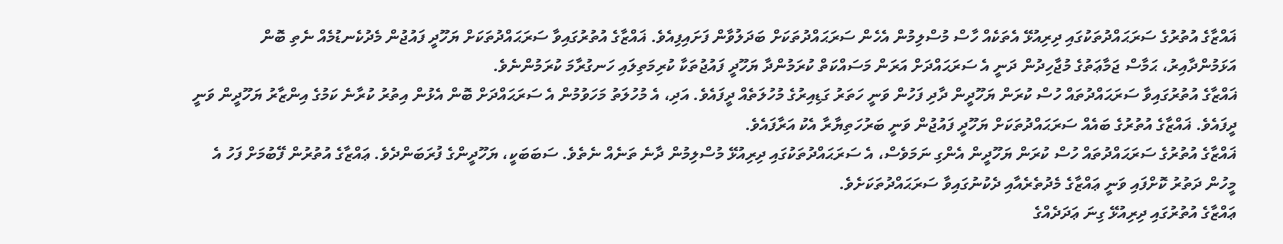ޣައްޒާގެ އުތުރުގެ ސަރަޙައްދުތަކުގައި ދިރިއުޅޭ އެތަކެއް ހާސް މުސްލިމުން އެހެން ސަރަޙައްދުތަކަށް ބަދަލުވާން ފަށައިފިއެވެ. ޣައްޒާގެ އުތުރުގައިވާ ސަރަޙައްދުތަކަށް ޔަހޫދީ ފައުޖުން މެދުކެނޑުމެއް ނެތި ބޮން އަޅަމުންދާއިރު، ޙަމާސް ޖަމާޢަތުގެ މުޖާހިދުން ދަނީ އެ ސަރަޙައްދަށް އަރަން މަސައްކަތް ކުރަމުންދާ ޔަހޫދީ ފައުޖުތަކާ ކުރިމަތިލައި ހަނގުރާމަ ކުރަމުންނެވެ.
ޣައްޒާގެ އުތުރުގައިވާ ސަރަޙައްދުތައް ހުސް ކުރަން ޔަހޫދީން ދާދި ފަހުން ވަނީ ހަތަރު ގަޑިއިރުގެ މުހުލަތެއް ދީފައެވެ. އަދި، އެ މުހުލަތު މަހަވުމުން އެ ސަރަޙައްދަށް ބޮން އެޅުން އިތުރު ކުރާނެ ކަމުގެ އިންޒާރު ޔަހޫދީން ވަނީ ދީފައެވެ. ޣައްޒާގެ އުތުރުގެ ބައެއް ސަރަޙައްދުތަކަށް ޔަހޫދީ ފައުޖުން ވަނީ ބަރުހަތިޔާރާ އެކު އަރާފައެވެ.
ޣައްޒާގެ އުތުރުގެ ސަރަޙައްދުތައް ހުސް ކުރަން ޔަހޫދީން އެންގި ނަމަވެސް، އެ ސަރަޙައްދުތަކުގައި ދިރިއުޅޭ މުސްލިމުން ދާނެ ތަނެއް ނެތެވެ. ސަބަބަކީ، ޔަހޫދީންގެ ފުރަބަންދެވެ. ޢައްޒާގެ އުތުރުން ފޭބުމަށް ފަހު އެ މީހުން ދަތުރު ކޮށްފައި ވަނީ ޢައްޒާގެ މެދުތެރެއާއި ދެކުނުގައިވާ ސަރަޙައްދުތަކަށެވެ.
ޢައްޒާގެ އުތުރުގައި ދިރިއުޅޭ ގިނަ ޢަދަދެއްގެ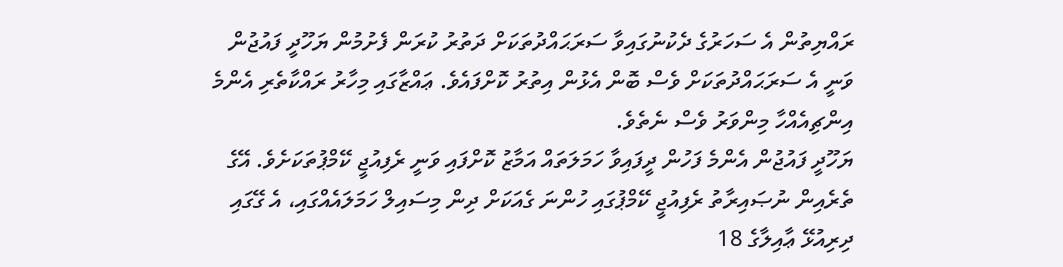ރައްޔިތުން އެ ސަހަރުގެ ދެކުނުގައިވާ ސަރަޙައްދުތަކަށް ދަތުރު ކުރަން ފެށުމުން ޔަހޫދީ ފައުޖުން ވަނީ އެ ސަރަޙައްދުތަކަށް ވެސް ބޮން އެޅުން އިތުރު ކޮށްފައެވެ. ޢައްޒާގައި މިހާރު ރައްކާތެރި އެންމެ އިންޗިއެއްހާ މިންވަރު ވެސް ނެތެވެ.
ޔަހޫދީ ފައުޖުން އެންމެ ފަހުން ދީފައިވާ ހަމަލަތައް އަމާޒު ކޮށްފައި ވަނީ ރެފިއުޖީ ކޭމްޕުތަކަށެވެ. އޭގެ ތެރެއިން ނުޞައިރާތު ރެފިއުޖީ ކޭމްޕުގައި ހުންނަ ގެއަކަށް ދިން މިސައިލް ހަމަލައެއްގައި، އެ ގޭގައި ދިރިއުޅޭ ޢާއިލާގެ 18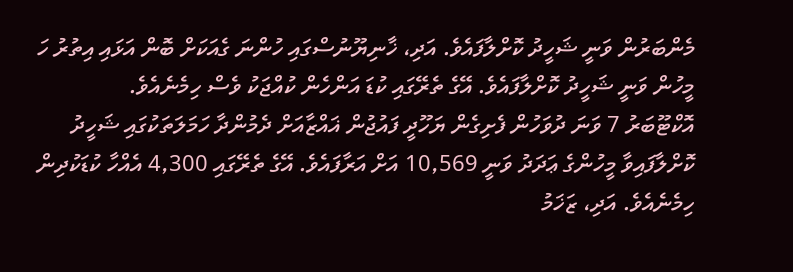މެންބަރުން ވަނީ ޝަހީދު ކޮށްލާފައެވެ. އަދި، ޚާނިޔޫނުސްގައި ހުންނަ ގެއަކަށް ބޮން އަޅައި އިތުރު ހަ މީހުން ވަނީ ޝަހީދު ކޮށްލާފައެވެ. އޭގެ ތެރޭގައި ކުޑަ އަންހެން ކުއްޖަކު ވެސް ހިމެނެއެވެ.
އޮކްޓޫބަރު 7 ވަނަ ދުވަހުން ފެށިގެން ޔަހޫދީ ފައުޖުން ޣައްޒާއަށް ދެމުންދާ ހަމަލަތަކުގައި ޝަހީދު ކޮށްލާފައިވާ މީހުންގެ ޢަދަދު ވަނީ 10,569 އަށް އަރާފައެވެ. އޭގެ ތެރޭގައި 4,300 އެއްހާ ކުޑަކުދިން ހިމެނެއެވެ. އަދި، ޒަޚަމު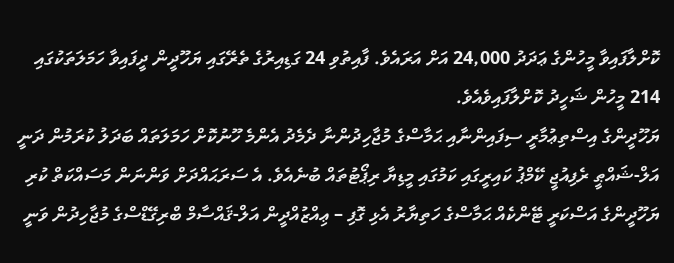ކޮށްލާފައިވާ މީހުންގެ ޢަދަދު 24,000 އަށް އަރައެވެ. ފާއިތުވި 24 ގަޑިއިރުގެ ތެރޭގައި ޔަހޫދީން ދީފައިވާ ހަމަލަތަކުގައި 214 މީހުން ޝަހީދު ކޮށްލާފައިވެއެވެ.
ޔަހޫދީންގެ އިސްތިޢުމާރީ ސިފައިންނާއި ޙަމާސްގެ މުޖާހިދުންނާ ދެމެދު އެންމެ ހޫނުކޮށް ހަމަލަތައް ބަދަލު ކުރަމުން ދަނީ އަލް-ޝައްޠީ ރެފިއުޖީ ކޭމްޕު ކައިރީގައި ކަމުގައި މީޑިޔާ ރިޕޯޓުތައް ބުނެއެވެ. އެ ސަރަޙައްދަށް ވަންނަން މަސައްކަތް ކުރި ޔަހޫދީންގެ އަސްކަރީ ޓޭންކެއް ޙަމާސްގެ ހަތިޔާރު އެޅި ގޮފި – ޢިއްޒުއްދީން އަލް-ޤައްސާމް ބްރިގޭޑްސްގެ މުޖާހިދުން ވަނީ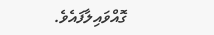ގޮއްވައިލާފައެވެ.